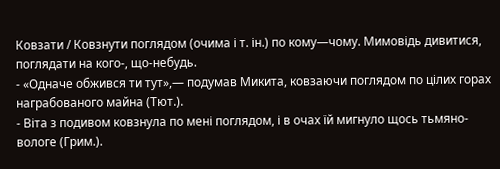Ковзати / Ковзнути поглядом (очима і т. ін.) по кому—чому. Мимовідь дивитися, поглядати на кого-, що-небудь.
- «Одначе обжився ти тут»,— подумав Микита, ковзаючи поглядом по цілих горах награбованого майна (Тют.).
- Віта з подивом ковзнула по мені поглядом, і в очах їй мигнуло щось тьмяно-вологе (Грим.).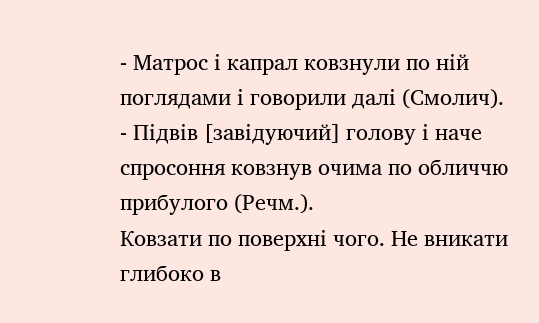- Матрос і капрал ковзнули по ній поглядами і говорили далі (Смолич).
- Підвів [завідуючий] голову і наче спросоння ковзнув очима по обличчю прибулого (Речм.).
Ковзати по поверхні чого. Не вникати глибоко в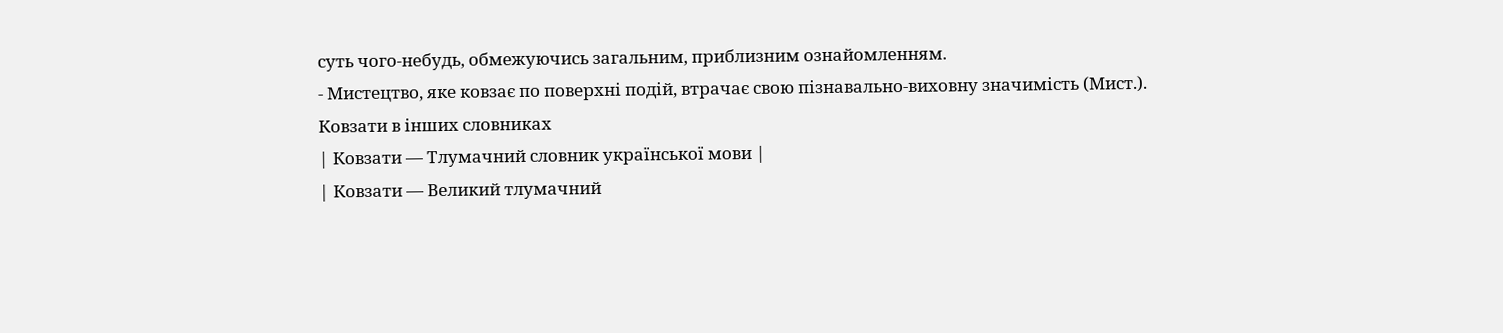суть чого-небудь, обмежуючись загальним, приблизним ознайомленням.
- Мистецтво, яке ковзає по поверхні подій, втрачає свою пізнавально-виховну значимість (Мист.).
Ковзати в інших словниках
| Ковзати — Тлумачний словник української мови |
| Ковзати — Великий тлумачний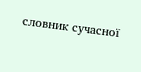словник сучасної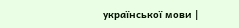української мови |